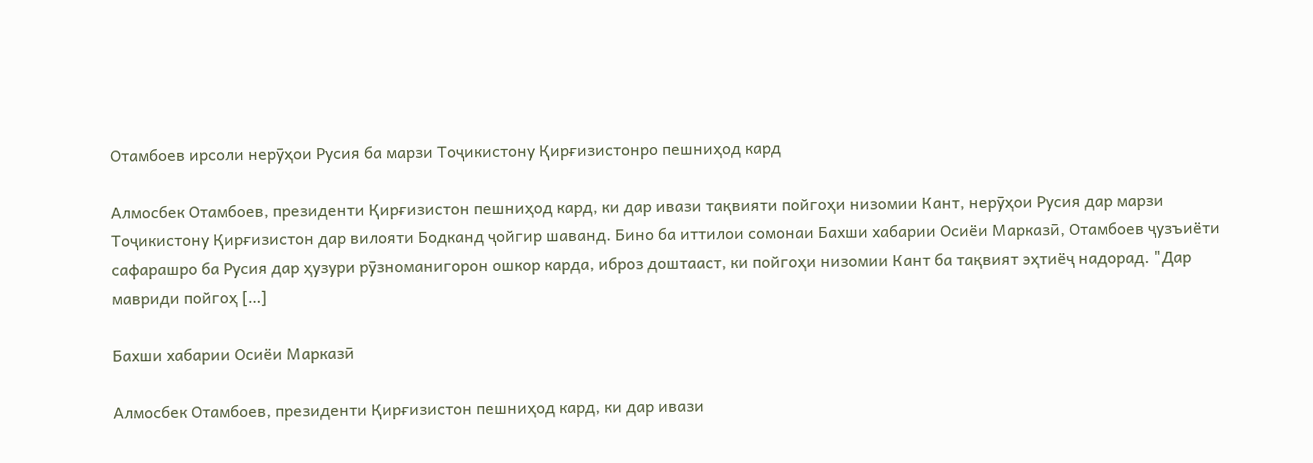Отамбоев ирсоли нерӯҳои Русия ба марзи Тоҷикистону Қирғизистонро пешниҳод кард

Алмосбек Отамбоев, президенти Қирғизистон пешниҳод кард, ки дар ивази тақвияти пойгоҳи низомии Кант, нерӯҳои Русия дар марзи Тоҷикистону Қирғизистон дар вилояти Бодканд ҷойгир шаванд. Бино ба иттилои сомонаи Бахши хабарии Осиёи Марказӣ, Отамбоев ҷузъиёти сафарашро ба Русия дар ҳузури рӯзноманигорон ошкор карда, иброз доштааст, ки пойгоҳи низомии Кант ба тақвият эҳтиёҷ надорад. "Дар мавриди пойгоҳ […]

Бахши хабарии Осиёи Марказӣ

Алмосбек Отамбоев, президенти Қирғизистон пешниҳод кард, ки дар ивази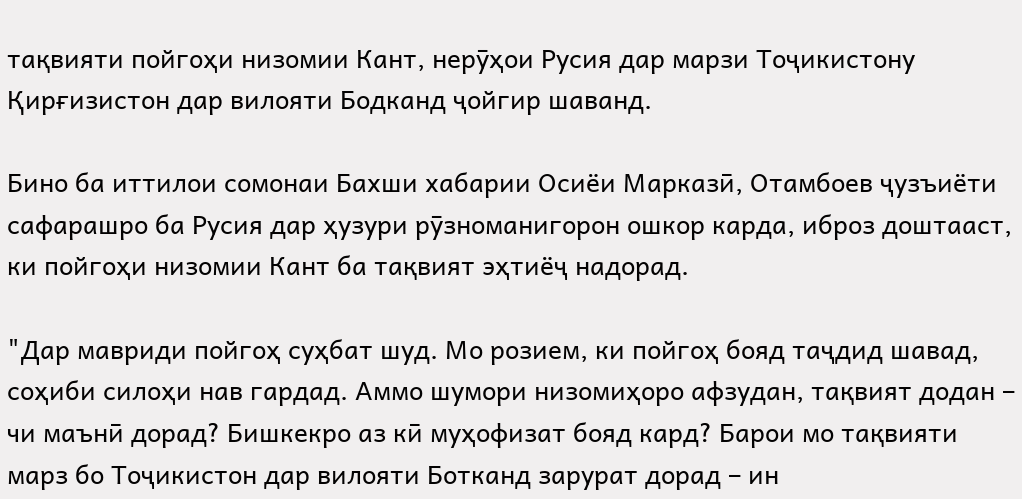тақвияти пойгоҳи низомии Кант, нерӯҳои Русия дар марзи Тоҷикистону Қирғизистон дар вилояти Бодканд ҷойгир шаванд.

Бино ба иттилои сомонаи Бахши хабарии Осиёи Марказӣ, Отамбоев ҷузъиёти сафарашро ба Русия дар ҳузури рӯзноманигорон ошкор карда, иброз доштааст, ки пойгоҳи низомии Кант ба тақвият эҳтиёҷ надорад.

"Дар мавриди пойгоҳ суҳбат шуд. Мо розием, ки пойгоҳ бояд таҷдид шавад, соҳиби силоҳи нав гардад. Аммо шумори низомиҳоро афзудан, тақвият додан – чи маънӣ дорад? Бишкекро аз кӣ муҳофизат бояд кард? Барои мо тақвияти марз бо Тоҷикистон дар вилояти Ботканд зарурат дорад – ин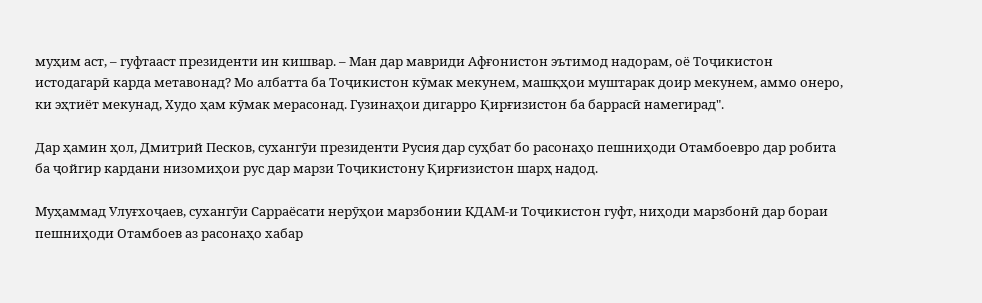муҳим аст, – гуфтааст президенти ин кишвар. – Ман дар мавриди Афғонистон эътимод надорам, оё Тоҷикистон истодагарӣ карда метавонад? Мо албатта ба Тоҷикистон кӯмак мекунем, машқҳои муштарак доир мекунем, аммо онеро, ки эҳтиёт мекунад, Худо ҳам кӯмак мерасонад. Гузинаҳои дигарро Қирғизистон ба баррасӣ намегирад".

Дар ҳамин ҳол, Дмитрий Песков, сухангӯи президенти Русия дар суҳбат бо расонаҳо пешниҳоди Отамбоевро дар робита ба ҷойгир кардани низомиҳои рус дар марзи Тоҷикистону Қирғизистон шарҳ надод.

Муҳаммад Улуғхоҷаев, сухангӯи Сарраёсати нерӯҳои марзбонии КДАМ-и Тоҷикистон гуфт, ниҳоди марзбонӣ дар бораи пешниҳоди Отамбоев аз расонаҳо хабар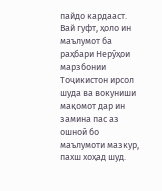пайдо кардааст. Вай гуфт, ҳоло ин маълумот ба раҳбари Нерӯҳои марзбонии Тоҷикистон ирсол шуда ва вокуниши мақомот дар ин замина пас аз ошноӣ бо маълумоти мазкур, пахш хоҳад шуд.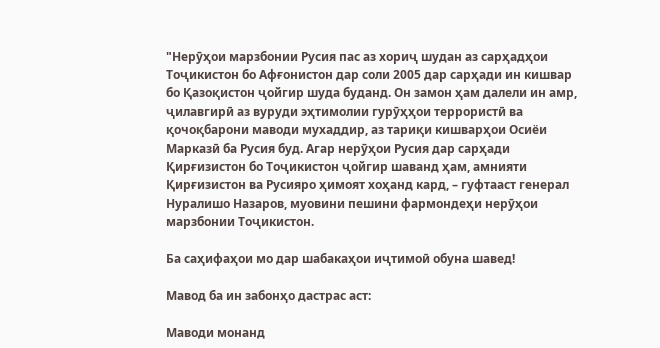"Нерӯҳои марзбонии Русия пас аз хориҷ шудан аз сарҳадҳои Тоҷикистон бо Афғонистон дар соли 2005 дар сарҳади ин кишвар бо Қазоқистон ҷойгир шуда буданд. Он замон ҳам далели ин амр, ҷилавгирӣ аз вуруди эҳтимолии гурӯҳҳои террористӣ ва қочоқбарони маводи мухаддир, аз тариқи кишварҳои Осиёи Марказӣ ба Русия буд. Агар нерӯҳои Русия дар сарҳади Қирғизистон бо Тоҷикистон ҷойгир шаванд ҳам, амнияти Қирғизистон ва Русияро ҳимоят хоҳанд кард, – гуфтааст генерал Нуралишо Назаров, муовини пешини фармондеҳи нерӯҳои марзбонии Тоҷикистон.

Ба саҳифаҳои мо дар шабакаҳои иҷтимоӣ обуна шавед!

Мавод ба ин забонҳо дастрас аст:

Маводи монанд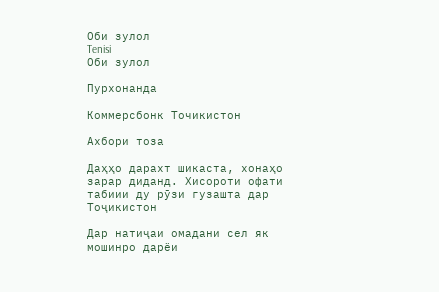Оби зулол
Tenisi
Оби зулол

Пурхонанда

Коммерсбонк Точикистон

Ахбори тоза

Даҳҳо дарахт шикаста, хонаҳо зарар диданд. Хисороти офати табиии ду рӯзи гузашта дар Тоҷикистон

Дар натиҷаи омадани сел як мошинро дарёи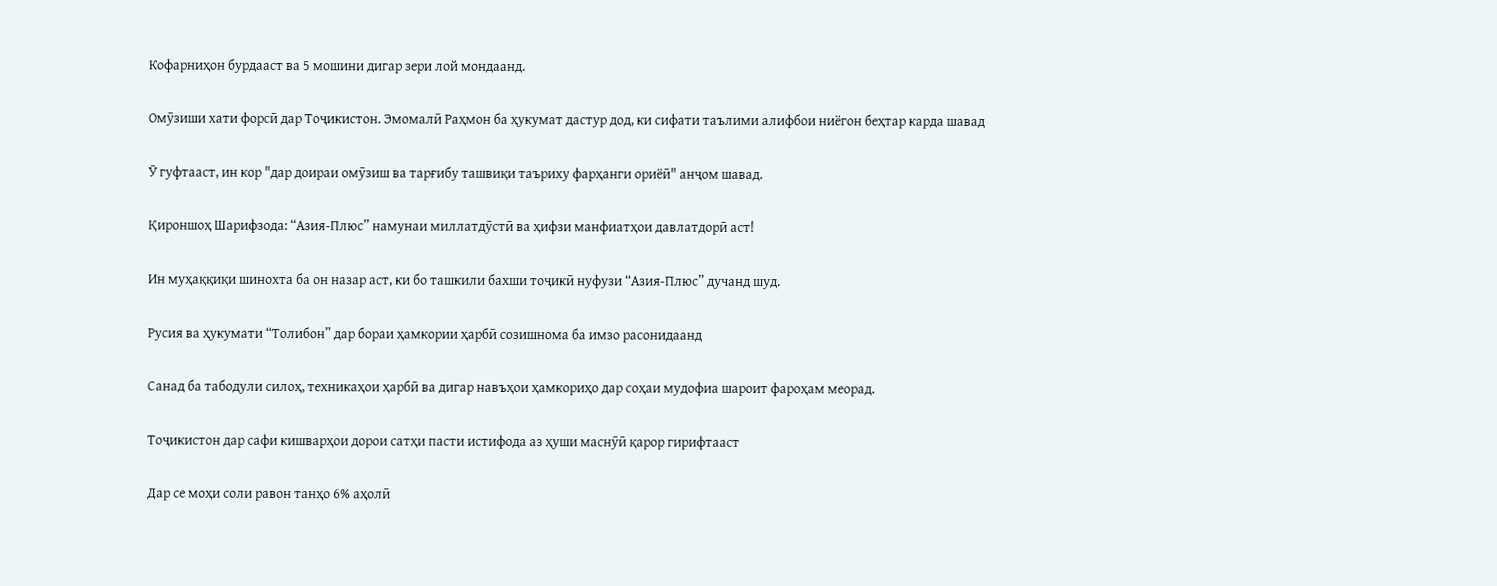Кофарниҳон бурдааст ва 5 мошини дигар зери лой мондаанд.

Омӯзиши хати форсӣ дар Тоҷикистон. Эмомалӣ Раҳмон ба ҳукумат дастур дод, ки сифати таълими алифбои ниёгон беҳтар карда шавад

Ӯ гуфтааст, ин кор "дар доираи омӯзиш ва тарғибу ташвиқи таъриху фарҳанги ориёӣ" анҷом шавад.

Қироншоҳ Шарифзода: “Азия-Плюс” намунаи миллатдӯстӣ ва ҳифзи манфиатҳои давлатдорӣ аст!

Ин муҳаққиқи шинохта ба он назар аст, ки бо ташкили бахши тоҷикӣ нуфузи “Азия-Плюс” дучанд шуд.

Русия ва ҳукумати “Толибон” дар бораи ҳамкории ҳарбӣ созишнома ба имзо расонидаанд

Санад ба табодули силоҳ, техникаҳои ҳарбӣ ва дигар навъҳои ҳамкориҳо дар соҳаи мудофиа шароит фароҳам меорад.

Тоҷикистон дар сафи кишварҳои дорои сатҳи пасти истифода аз ҳуши маснӯӣ қарор гирифтааст

Дар се моҳи соли равон танҳо 6% аҳолӣ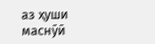аз ҳуши маснӯӣ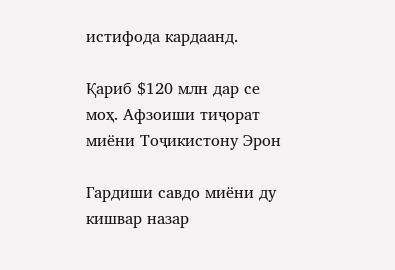истифода кардаанд.

Қариб $120 млн дар се моҳ. Афзоиши тиҷорат миёни Тоҷикистону Эрон

Гардиши савдо миёни ду кишвар назар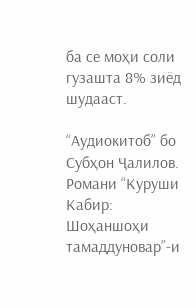ба се моҳи соли гузашта 8% зиёд шудааст.

“Аудиокитоб” бо Субҳон Ҷалилов. Романи “Куруши Кабир: Шоҳаншоҳи тамаддуновар”-и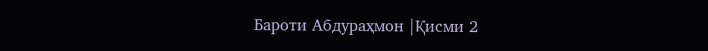Бароти Абдураҳмон |Қисми 2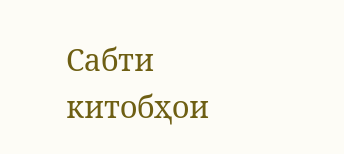Cабти китобҳои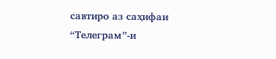савтиро аз саҳифаи “Телеграм”-и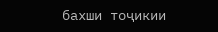бахши тоҷикии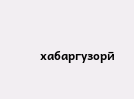хабаргузорӣ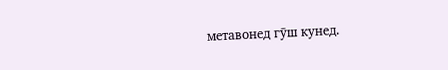метавонед гӯш кунед.